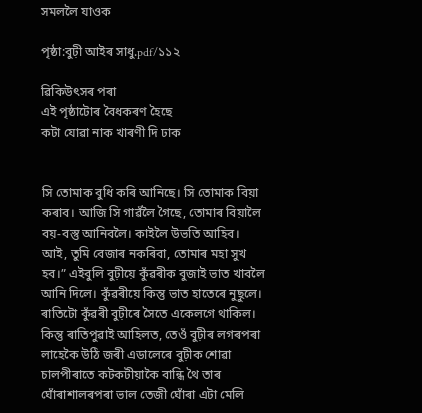সমললৈ যাওক

পৃষ্ঠা:বুঢ়ী আইৰ সাধু.pdf/১১২

ৱিকিউৎসৰ পৰা
এই পৃষ্ঠাটোৰ বৈধকৰণ হৈছে
কটা যোৱা নাক খাৰণী দি ঢাক


সি তোমাক বুধি কৰি আনিছে। সি তোমাক বিয়া কৰাব। আজি সি গাৱঁলৈ গৈছে, তোমাৰ বিয়ালৈ বয়-বস্তু আনিবলৈ। কাইলৈ উভতি আহিব। আই, তুমি বেজাৰ নকৰিবা, তোমাৰ মহা সুখ হব।” এইবুলি বুঢ়ীয়ে কুঁৱৰীক বুজাই ভাত খাবলৈ আনি দিলে। কুঁৱৰীয়ে কিন্তু ভাত হাতেৰে নুছুলে। ৰাতিটো কুঁৱৰী বুঢ়ীৰে সৈতে একেলগে থাকিল। কিন্তু ৰাতিপুৱাই আহিলত, তেওঁ বুঢ়ীৰ লগৰপৰা লাহেকৈ উঠি জৰী এডালেৰে বুঢ়ীক শোৱা চালপীৰাতে কটকটীয়াকৈ বান্ধি থৈ তাৰ ঘোঁৰাশালৰপৰা ভাল তেজী ঘোঁৰা এটা মেলি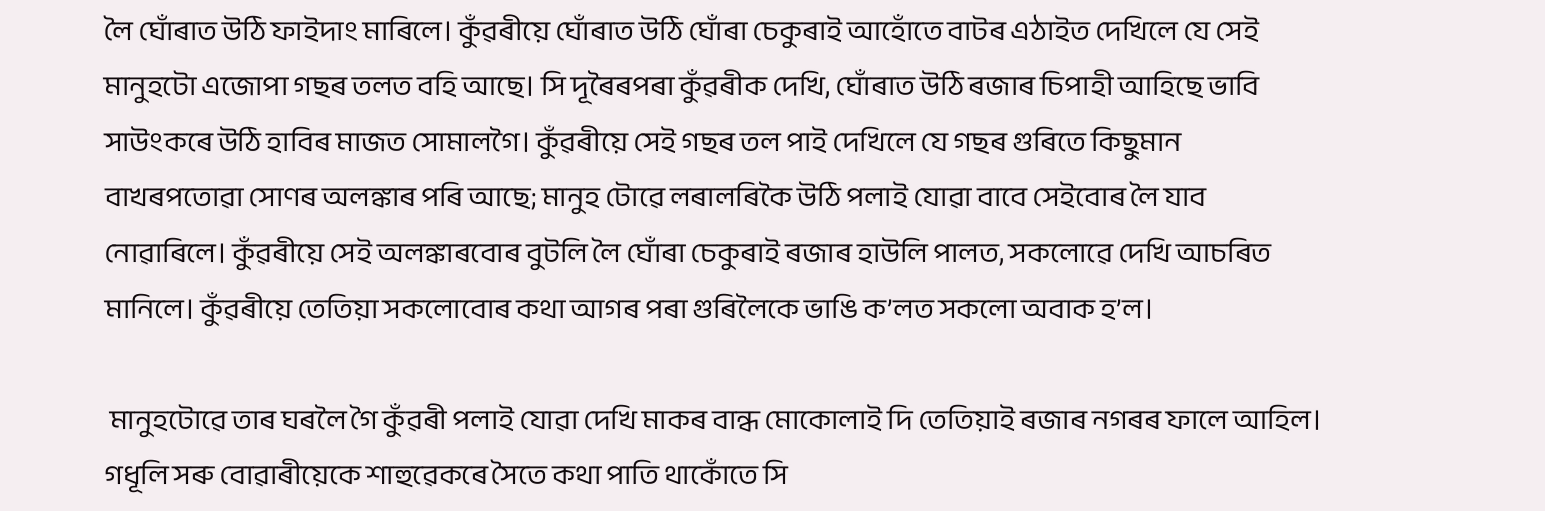লৈ ঘোঁৰাত উঠি ফাইদাং মাৰিলে। কুঁৱৰীয়ে ঘোঁৰাত উঠি ঘোঁৰা চেকুৰাই আহোঁতে বাটৰ এঠাইত দেখিলে যে সেই মানুহটো এজোপা গছৰ তলত বহি আছে। সি দূৰৈৰপৰা কুঁৱৰীক দেখি, ঘোঁৰাত উঠি ৰজাৰ চিপাহী আহিছে ভাবি সাউংকৰে উঠি হাবিৰ মাজত সোমালগৈ। কুঁৱৰীয়ে সেই গছৰ তল পাই দেখিলে যে গছৰ গুৰিতে কিছুমান বাখৰপতোৱা সোণৰ অলঙ্কাৰ পৰি আছে; মানুহ টোৱে লৰালৰিকৈ উঠি পলাই যোৱা বাবে সেইবোৰ লৈ যাব নোৱাৰিলে। কুঁৱৰীয়ে সেই অলঙ্কাৰবোৰ বুটলি লৈ ঘোঁৰা চেকুৰাই ৰজাৰ হাউলি পালত, সকলোৱে দেখি আচৰিত মানিলে। কুঁৱৰীয়ে তেতিয়া সকলোবোৰ কথা আগৰ পৰা গুৰিলৈকে ভাঙি ক’লত সকলো অবাক হ’ল।

 মানুহটোৱে তাৰ ঘৰলৈ গৈ কুঁৱৰী পলাই যোৱা দেখি মাকৰ বান্ধ মোকোলাই দি তেতিয়াই ৰজাৰ নগৰৰ ফালে আহিল। গধূলি সৰু বোৱাৰীয়েকে শাহুৱেকৰে সৈতে কথা পাতি থাকোঁতে সি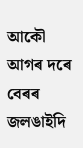আকৌ আগৰ দৰে বেৰৰ জলঙাইদি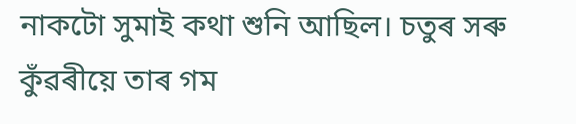নাকটো সুমাই কথা শুনি আছিল। চতুৰ সৰু কুঁৱৰীয়ে তাৰ গম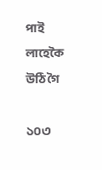পাই লাহেকৈ উঠি গৈ

১০৩